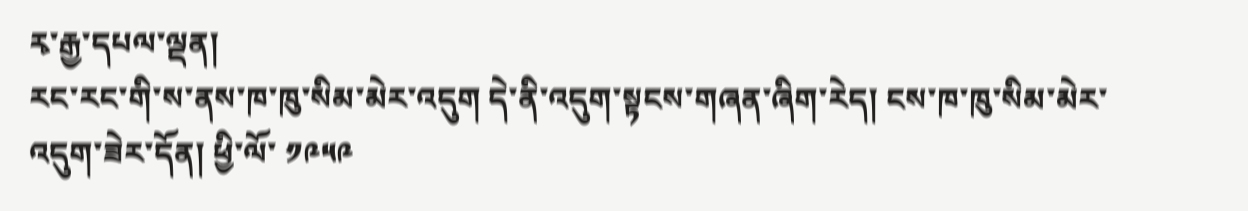རྭ་རྒྱ་དཔལ་ལྡན།
རང་རང་གི་ས་ནས་ཁ་ཁུ་སིམ་མེར་འདུག དེ་ནི་འདུག་སྟངས་གཞན་ཞིག་རེད། ངས་ཁ་ཁུ་སིམ་མེར་འདུག་ཟེར་དོན། ཕྱི་ལོ་ ༡༩༥༩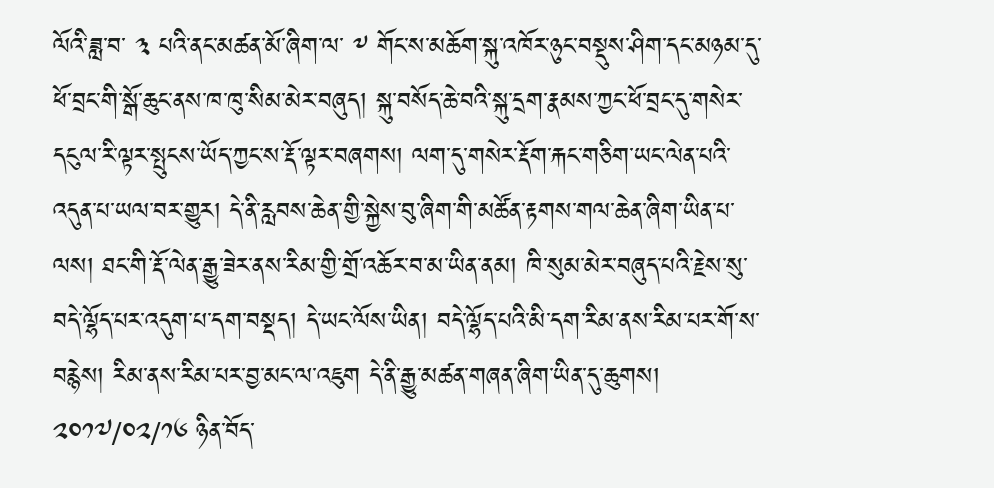ལོའི་ཟླ་བ་ ༣ པའི་ནང་མཚན་མོ་ཞིག་ལ་ ༸ གོང་ས་མཆོག་སྐུ་འཁོར་ཉུང་བསྡུས་ཤིག་དང་མཉམ་དུ་ཕོ་བྲང་གི་སྒོ་ཆུང་ནས་ཁ་ཁུ་སིམ་མེར་བཞུད། སྐུ་བསོད་ཆེ་བའི་སྐུ་དྲག་རྣམས་ཀྱང་ཕོ་བྲང་དུ་གསེར་དངུལ་རི་ལྟར་སྤུངས་ཡོད་ཀྱང་ས་རྡོ་ལྟར་བཞགས། ལག་དུ་གསེར་རྡོག་རྐང་གཅིག་ཡང་ལེན་པའི་འདུན་པ་ཡལ་བར་གྱུར། དེ་ནི་རླབས་ཆེན་གྱི་སྐྱེས་བུ་ཞིག་གི་མཚོན་རྟགས་གལ་ཆེན་ཞིག་ཡིན་པ་ལས། ཐང་གི་རྡོ་ལེན་རྒྱུ་ཟེར་ནས་རིམ་གྱི་གྲོ་འཆོར་བ་མ་ཡིན་ནམ། ཁི་སུམ་མེར་བཞུད་པའི་རྗེས་སུ་བདེ་ལྷོད་པར་འདུག་པ་དག་བསྡད། དེ་ཡང་ལོས་ཡིན། བདེ་ལྷོད་པའི་མི་དག་རིམ་ནས་རིམ་པར་གོ་ས་བརྙེས། རིམ་ནས་རིམ་པར་བྱ་མང་ལ་འཇུག དེ་ནི་རྒྱུ་མཚན་གཞན་ཞིག་ཡིན་དུ་ཆུགས།
༢༠༡༧/༠༢/༡༦ ཉིན་བོད་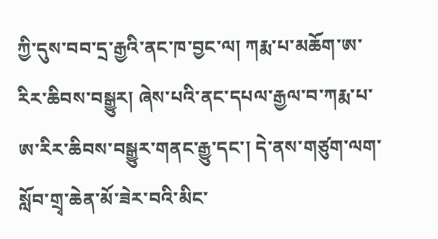ཀྱི་དུས་བབ་དྲ་རྒྱའི་ནང་ཁ་བྱང་ལ། ཀརྨ་པ་མཆོག་ཨ་རིར་ཆིབས་བསྒྱུར། ཞེས་པའི་ནང་དཔལ་རྒྱལ་བ་ཀརྨ་པ་ཨ་རིར་ཆིབས་བསྒྱུར་གནང་རྒྱུ་དང་། དེ་ནས་གཙུག་ལག་སློབ་གྲྭ་ཆེན་མོ་ཟེར་བའི་མིང་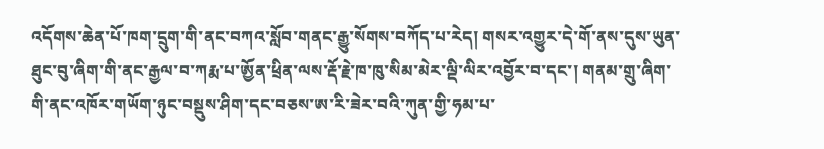འདོགས་ཆེན་པོ་ཁག་དྲུག་གི་ནང་བཀའ་སློབ་གནང་རྒྱུ་སོགས་བཀོད་པ་རེད། གསར་འགྱུར་དེ་གོ་ནས་དུས་ཡུན་ཐུང་བུ་ཞིག་གི་ནང་རྒྱལ་བ་ཀརྨ་པ་ཨྱོན་ཕྲིན་ལས་རྡོ་རྗེ་ཁ་ཁུ་སིམ་མེར་ལྡི་ལིར་འབྱོར་བ་དང་། གནམ་གྲུ་ཞིག་གི་ནང་འཁོར་གཡོག་ཉུང་བསྡུས་ཤིག་དང་བཅས་ཨ་རི་ཟེར་བའི་ཀུན་གྱི་ཧམ་པ་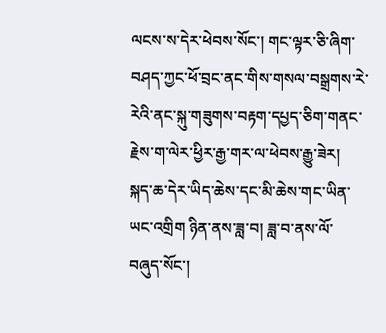ལངས་ས་དེར་ཕེབས་སོང་། གང་ལྟར་ཅི་ཞིག་བཤད་ཀྱང་ཕོ་བྲང་ནང་གིས་གསལ་བསྒྲགས་རེ་རེའི་ནང་སྐུ་གཟུགས་བརྟག་དཔྱད་ཅིག་གནང་རྗེས་ག་ལེར་ཕྱིར་རྒྱ་གར་ལ་ཕེབས་རྒྱུ་ཟེར། སྐད་ཆ་དེར་ཡིད་ཆེས་དང་མི་ཆེས་གང་ཡིན་ཡང་འགྲིག ཉིན་ནས་ཟླ་བ། ཟླ་བ་ནས་ལོ་བཞུད་སོང་།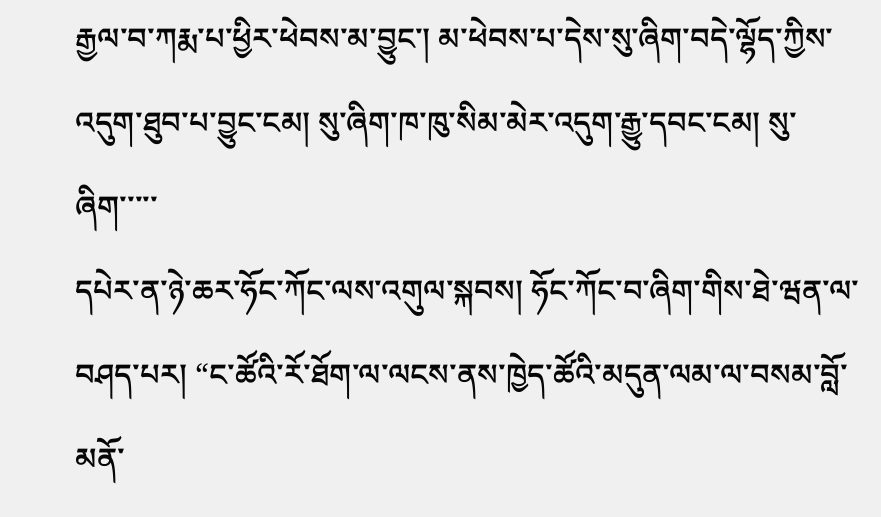རྒྱལ་བ་ཀརྨ་པ་ཕྱིར་ཕེབས་མ་བྱུང་། མ་ཕེབས་པ་དེས་སུ་ཞིག་བདེ་ལྷོད་ཀྱིས་འདུག་ཐུབ་པ་བྱུང་ངམ། སུ་ཞིག་ཁ་ཁུ་སིམ་མེར་འདུག་རྒྱུ་དབང་ངམ། སུ་ཞིག་་་་་
དཔེར་ན་ཉེ་ཆར་ཧོང་ཀོང་ལས་འགུལ་སྐབས། ཧོང་ཀོང་བ་ཞིག་གིས་ཐེ་ཝན་ལ་བཤད་པར། “ང་ཚོའི་རོ་ཐོག་ལ་ལངས་ནས་ཁྱེད་ཚོའི་མདུན་ལམ་ལ་བསམ་བློ་མནོ་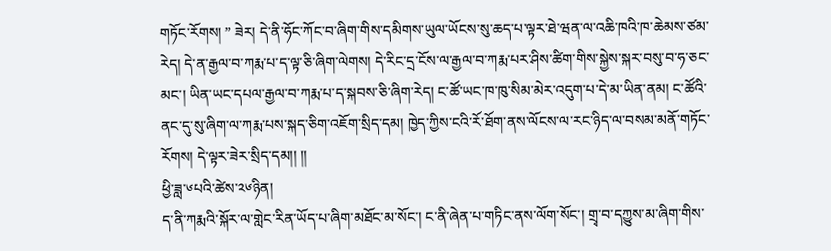གཏོང་རོགས། ” ཟེར། དེ་ནི་ཧོང་ཀོང་བ་ཞིག་གིས་དམིགས་ཡུལ་ཡོངས་སུ་ཆད་པ་ལྟར་ཐེ་ཝན་ལ་འཆི་ཁའི་ཁ་ཆེམས་ཙམ་རེད། དེ་ན་རྒྱལ་བ་ཀརྨ་པ་ད་ལྟ་ཅི་ཞིག་ལེགས། དེ་རིང་དྲ་ངོས་ལ་རྒྱལ་བ་ཀརྨ་པར་ཤིས་ཚིག་གིས་སྐྱེས་སྐར་བསུ་བ་ཧ་ཅང་མང་། ཡིན་ཡང་དཔལ་རྒྱལ་བ་ཀརྨ་པ་ད་སྐབས་ཅི་ཞིག་རེད། ང་ཚོ་ཡང་ཁ་ཁུ་སིམ་མེར་འདུག་པ་དེ་མ་ཡིན་ནམ། ང་ཚོའི་ནང་དུ་སུ་ཞིག་ལ་ཀརྨ་པས་སྐད་ཅིག་འཇོག་སྲིད་དམ། ཁྱེད་ཀྱིས་ངའི་རོ་ཐོག་ནས་ལོངས་ལ་རང་ཉིད་ལ་བསམ་མནོ་གཏོང་རོགས། དེ་ལྟར་ཟེར་སྲིད་དམ།། །།
ཕྱི་ཟླ་༦པའི་ཚེས་༢༦ཉིན།
ད་ནི་ཀརྨའི་སྐོར་ལ་གླེང་རིན་ཡོད་པ་ཞིག་མཐོང་མ་སོང་། ང་ནི་ཞེན་པ་གཏིང་ནས་ལོག་སོང་། གྲྭ་བ་དཀྱུས་མ་ཞིག་གིས་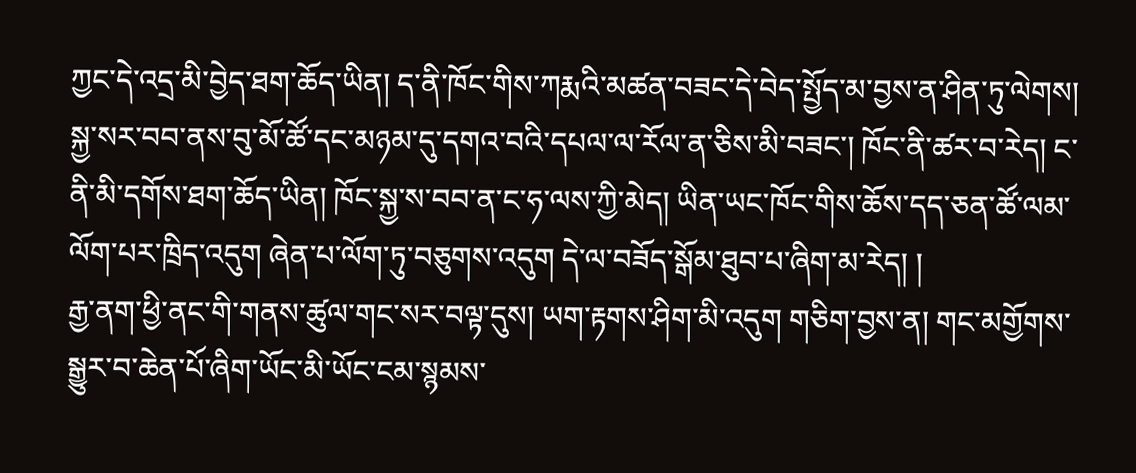ཀྱང་དེ་འདྲ་མི་བྱེད་ཐག་ཆོད་ཡིན། ད་ནི་ཁོང་གིས་ཀརྨའི་མཚན་བཟང་དེ་བེད་སྤྱོད་མ་བྱས་ན་ཤིན་ཏུ་ལེགས། སྐྱ་སར་བབ་ནས་བུ་མོ་ཚོ་དང་མཉམ་དུ་དགའ་བའི་དཔལ་ལ་རོལ་ན་ཅིས་མི་བཟང་། ཁོང་ནི་ཚར་བ་རེད། ང་ནི་མི་དགོས་ཐག་ཆོད་ཡིན། ཁོང་སྐྱ་ས་བབ་ན་ང་ཧ་ལས་ཀྱི་མེད། ཡིན་ཡང་ཁོང་གིས་ཆོས་དད་ཅན་ཚོ་ལམ་ལོག་པར་ཁྲིད་འདུག ཞེན་པ་ལོག་ཏུ་བཅུགས་འདུག དེ་ལ་བཟོད་སྒོམ་ཐུབ་པ་ཞིག་མ་རེད། །
རྒྱ་ནག་ཕྱི་ནང་གི་གནས་ཚུལ་གང་སར་བལྟ་དུས། ཡག་རྟགས་ཤིག་མི་འདུག གཅིག་བྱས་ན། གང་མགྱོགས་སྒྱུར་བ་ཆེན་པོ་ཞིག་ཡོང་མི་ཡོང་ངམ་སྙམས་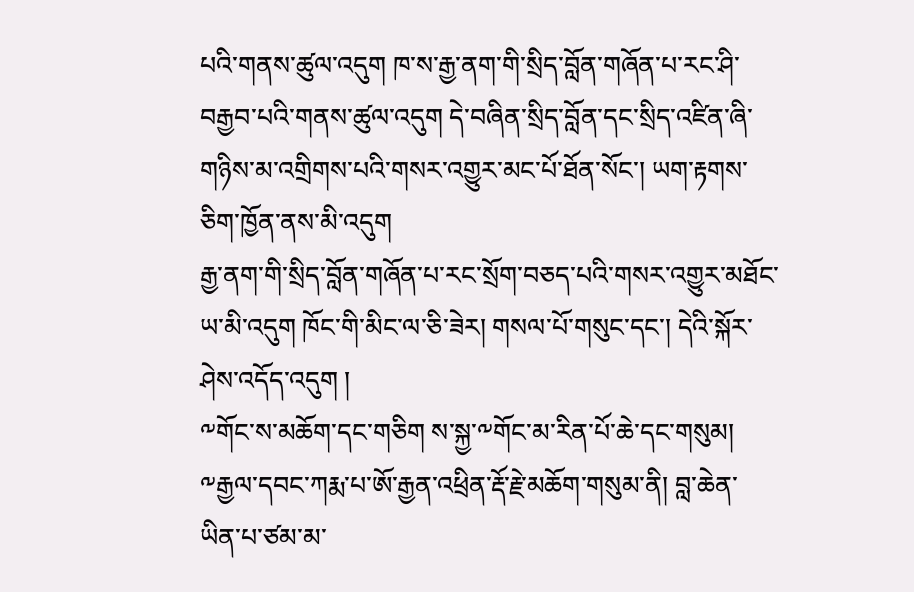པའི་གནས་ཚུལ་འདུག ཁ་ས་རྒྱ་ནག་གི་སྲིད་བློན་གཞོན་པ་རང་ཤི་བརྒྱབ་པའི་གནས་ཚུལ་འདུག དེ་བཞིན་སྲིད་བློན་དང་སྲིད་འཛིན་ཞི་གཉིས་མ་འགྲིགས་པའི་གསར་འགྱུར་མང་པོ་ཐོན་སོང་། ཡག་རྟགས་ཅིག་ཁྱོན་ནས་མི་འདུག
རྒྱ་ནག་གི་སྲིད་བློན་གཞོན་པ་རང་སྲོག་བཅད་པའི་གསར་འགྱུར་མཐོང་ཡ་མི་འདུག ཁོང་གི་མིང་ལ་ཅི་ཟེར། གསལ་པོ་གསུང་དང་། དེའི་སྐོར་ཤེས་འདོད་འདུག །
༸གོང་ས་མཆོག་དང་གཅིག ས་སྐྱ་༸གོང་མ་རིན་པོ་ཆེ་དང་གསུམ། ༸རྒྱལ་དབང་ཀརྨ་པ་ཨོ་རྒྱན་འཕྲིན་རྡོ་རྗེ་མཆོག་གསུམ་ནི། བླ་ཆེན་ཡིན་པ་ཙམ་མ་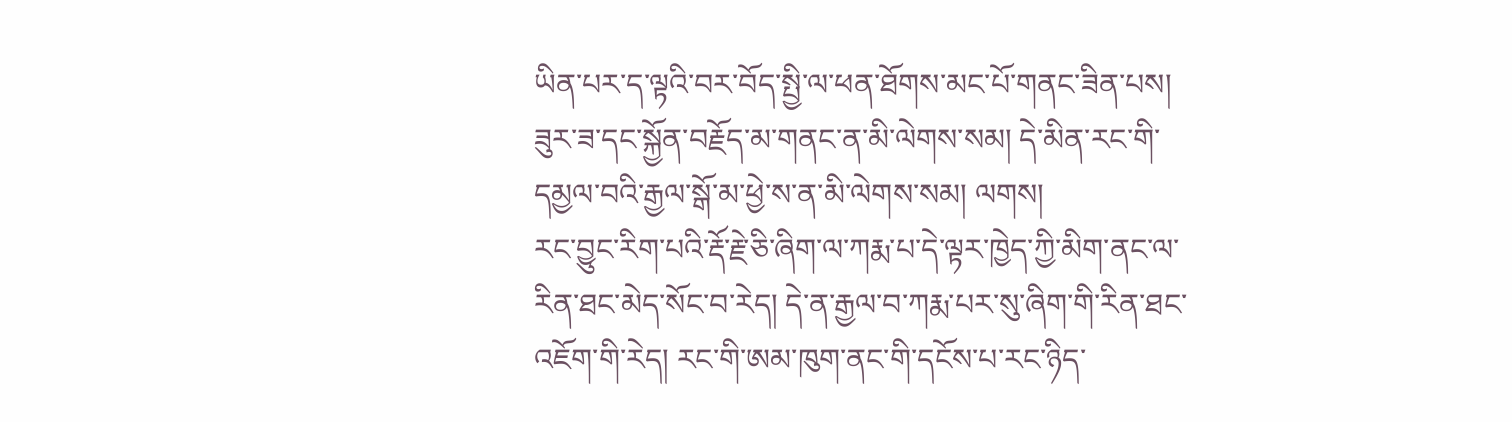ཡིན་པར་ད་ལྟའི་བར་བོད་སྤྱི་ལ་ཕན་ཐོགས་མང་པོ་གནང་ཟིན་པས། ཟུར་ཟ་དང་སྐྱོན་བརྗོད་མ་གནང་ན་མི་ལེགས་སམ། དེ་མིན་རང་གི་དམྱལ་བའི་རྒྱལ་སྒོ་མ་ཕྱེ་ས་ན་མི་ལེགས་སམ། ལགས།
རང་བྱུང་རིག་པའི་རྡོ་རྗེ་ཅི་ཞིག་ལ་ཀརྨ་པ་དེ་ལྟར་ཁྱེད་ཀྱི་མིག་ནང་ལ་རིན་ཐང་མེད་སོང་བ་རེད། དེ་ན་རྒྱལ་བ་ཀརྨ་པར་སུ་ཞིག་གི་རིན་ཐང་འཇོག་གི་རེད། རང་གི་ཨམ་ཁུག་ནང་གི་དངོས་པ་རང་ཉིད་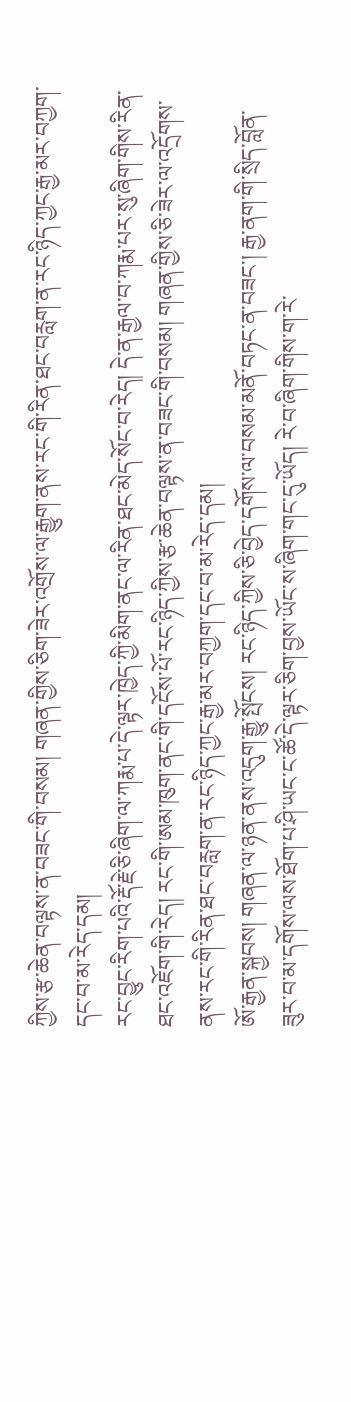ཀྱིས་རྩ་ཆེན་བལྟས་ན་བཟང་གི་བསམ། གཞན་གྱིས་ཅིག་ཟེར་འགྲོས་ལ་རྒྱུག་ནས་རང་གི་རིན་ཐང་བརླག་ན་རང་ཉིད་ཀྱང་རྒྱ་མར་བཀྱག་དང་བ་མ་རེད་དམ།
རང་བྱུང་རིག་པའི་རྡོ་རྗེ་ཅི་ཞིག་ལ་ཀརྨ་པ་དེ་ལྟར་ཁྱེད་ཀྱི་མིག་ནང་ལ་རིན་ཐང་མེད་སོང་བ་རེད། དེ་ན་རྒྱལ་བ་ཀརྨ་པར་སུ་ཞིག་གིས་རིན་ཐང་འཇོག་གི་རེད། རང་གི་ཨམ་ཁུག་ནང་གི་དངོས་པོ་རང་ཉིད་ཀྱིས་རྩ་ཆེན་བལྟས་ན་བཟང་གི་བསམ། གཞན་གྱིས་ཅི་ཟེར་ལ་འདྲོགས་ནས་རང་གི་རིན་ཐང་བརླག་ན་རང་ཉིད་ཀྱང་རྒྱ་མར་བཀྱག་དང་བ་མ་རེད་དམ།
ཨོ་རྒྱན་སྐྱབས། གཞན་ལ་ཉན་ནས་འདུག་རྒྱུ་སྤོངས། རང་ཉིད་ཀྱིས་ཅི་བྱེད་དགོས་ལ་བསམ་མནོ་བཏང་ན་བཟང་། རྒྱ་ནག་གི་སྲིད་བློན་ཟུར་བ་མ་དགོས་ལས་ཐོག་པ་ཤི་ཡང་ང་ཚོ་དེ་ལྟར་ཅིག་བྱས་ཡོང་ས་ཞིག་གང་དུ་ཡོད། རེ་བ་ཞིག་གིས་ག་རེ་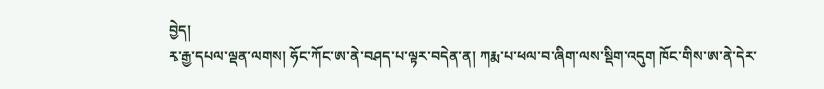བྱེད།
རྭ་རྒྱ་དཔལ་ལྡན་ལགས། ཧོང་ཀོང་ཨ་ནེ་བཤད་པ་ལྟར་བདེན་ན། ཀརྨ་པ་ཕལ་བ་ཞིག་ལས་སྡིག་འདུག ཁོང་གིས་ཨ་ནེ་དེར་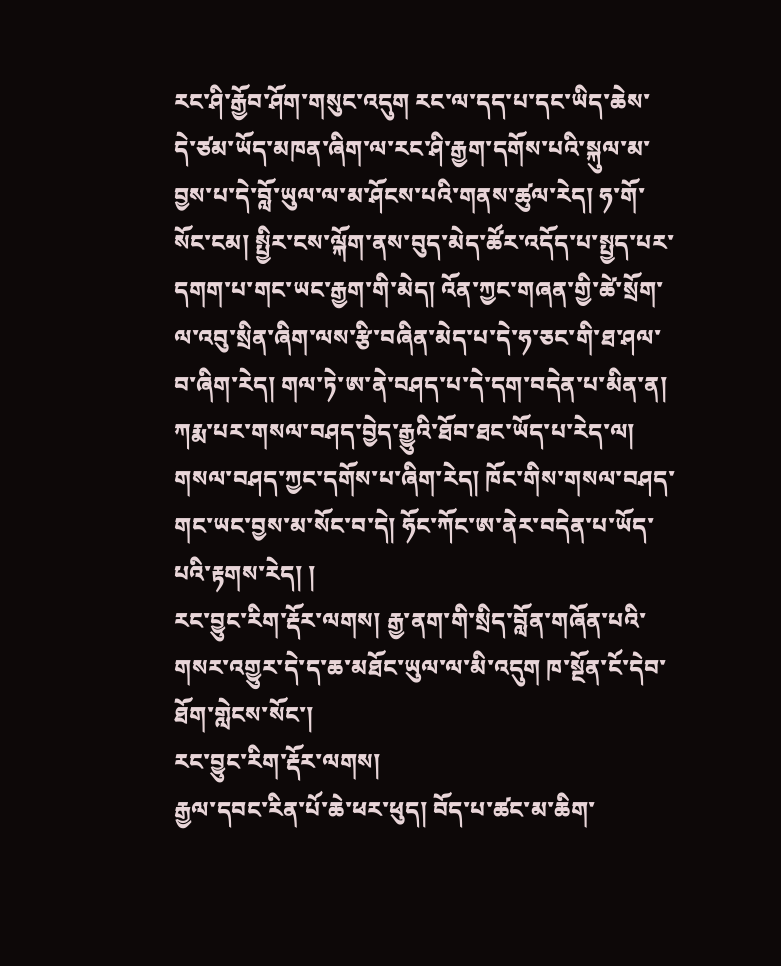རང་ཤི་རྒྱོབ་ཤོག་གསུང་འདུག རང་ལ་དད་པ་དང་ཡིད་ཆེས་དེ་ཙམ་ཡོད་མཁན་ཞིག་ལ་རང་ཤི་རྒྱག་དགོས་པའི་སྐུལ་མ་བྱས་པ་དེ་བློ་ཡུལ་ལ་མ་ཤོངས་པའི་གནས་ཚུལ་རེད། ཧ་གོ་སོང་ངམ། སྤྱིར་ངས་ལྐོག་ནས་བུད་མེད་ཚོར་འདོད་པ་སྤྱད་པར་དགག་པ་གང་ཡང་རྒྱག་གི་མེད། འོན་ཀྱང་གཞན་གྱི་ཚེ་སྲོག་ལ་འབུ་སྲིན་ཞིག་ལས་རྩི་བཞིན་མེད་པ་དེ་ཧ་ཅང་གི་ཐ་ཤལ་བ་ཞིག་རེད། གལ་ཏེ་ཨ་ནེ་བཤད་པ་དེ་དག་བདེན་པ་མིན་ན། ཀརྨ་པར་གསལ་བཤད་བྱེད་རྒྱུའི་ཐོབ་ཐང་ཡོད་པ་རེད་ལ། གསལ་བཤད་ཀྱང་དགོས་པ་ཞིག་རེད། ཁོང་གིས་གསལ་བཤད་གང་ཡང་བྱས་མ་སོང་བ་དེ། ཧོང་ཀོང་ཨ་ནེར་བདེན་པ་ཡོད་པའི་རྟགས་རེད། །
རང་བྱུང་རིག་རྡོར་ལགས། རྒྱ་ནག་གི་སྲིད་བློན་གཞོན་པའི་གསར་འགྱུར་དེ་ད་ཆ་མཐོང་ཡུལ་ལ་མི་འདུག ཁ་སྔོན་ངོ་དེབ་ཐོག་གླེངས་སོང་།
རང་བྱུང་རིག་རྡོར་ལགས།
རྒྱལ་དབང་རིན་པོ་ཆེ་ཕར་ཕུད། བོད་པ་ཚང་མ་ཆིག་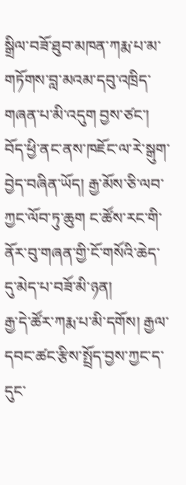སྒྲིལ་བཟོ་ཐུབ་མཁན་ཀརྨ་པ་མ་གཏོགས་བླ་མའམ་དབུ་འཁྲིད་གཞན་པ་མི་འདུག བྱས་ཙང་། བོད་ཕྱི་ནང་ནས་ཁཇོང་ལ་རེ་སྒུག་བྱེད་བཞིན་ཡོད། རྒྱ་མོས་ཅི་ལབ་ཀྱང་ལོབ་ཏུ་ཆུག ང་ཚོས་རང་གི་ནོར་བུ་གཞན་གྱི་ངོ་གསོའི་ཆེད་དུ་མེད་པ་བཟོ་མི་ཉན།
རྒྱ་དེ་ཚོར་ཀརྨ་པ་མི་དགོས། རྒྱལ་དབང་ཚང་རྩིས་སྤྲོད་བྱས་ཀྱང་ད་དུང་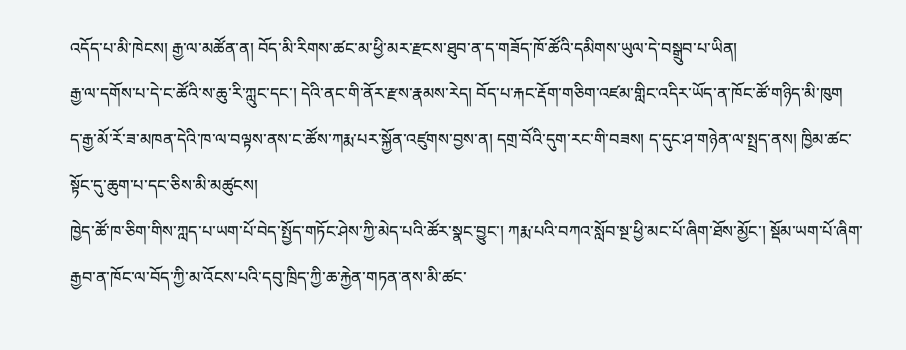འདོད་པ་མི་ཁེངས། རྒྱ་ལ་མཚོན་ན། བོད་མི་རིགས་ཚང་མ་ཕྱི་མར་རྫངས་ཐུབ་ན་ད་གཟོད་ཁོ་ཚོའི་དམིགས་ཡུལ་དེ་བསྒྲུབ་པ་ཡིན།
རྒྱ་ལ་དགོས་པ་དེ་ང་ཚོའི་ས་ཆུ་རི་ཀླུང་དང་། དེའི་ནང་གི་ནོར་རྫས་རྣམས་རེད། བོད་པ་རྐང་རྡོག་གཅིག་འཛམ་གླིང་འདིར་ཡོད་ན་ཁོང་ཚོ་གཉིད་མི་ཁུག
ད་རྒྱ་མོ་རོ་ཟ་མཁན་དེའི་ཁ་ལ་བལྟས་ནས་ང་ཚོས་ཀརྨ་པར་སྐྱོན་འཛུགས་བྱས་ན། དགྲ་བོའི་དུག་རང་གི་བཟས། ད་དུང་ཤ་གཉེན་ལ་སྤྲད་ནས། ཁྱིམ་ཚང་སྟོང་དུ་ཆུག་པ་དང་ཅིས་མི་མཚུངས།
ཁྱེད་ཚོ་ཁ་ཅིག་གིས་ཀླད་པ་ཡག་པོ་བེད་སྤྱོད་གཏོང་ཤེས་ཀྱི་མེད་པའི་ཚོར་སྣང་བྱུང་། ཀརྨ་པའི་བཀའ་སློབ་སྔ་ཕྱི་མང་པོ་ཞིག་ཐོས་མྱོང་། སྡོམ་ཡག་པོ་ཞིག་རྒྱབ་ན་ཁོང་ལ་བོད་ཀྱི་མ་འོངས་པའི་དབུ་ཁྲིད་ཀྱི་ཆ་རྐྱེན་གཏན་ནས་མི་ཚང་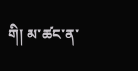གི། མ་ཚང་ན་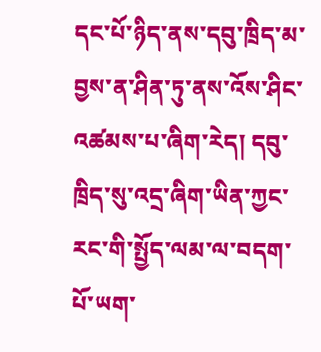དང་པོ་ཉིད་ནས་དབུ་ཁྲིད་མ་བྱས་ན་ཤིན་ཏུ་ནས་འོས་ཤིང་འཚམས་པ་ཞིག་རེད། དབུ་ཁྲིད་སུ་འདྲ་ཞིག་ཡིན་ཀྱང་རང་གི་སྤྱོད་ལམ་ལ་བདག་པོ་ཡག་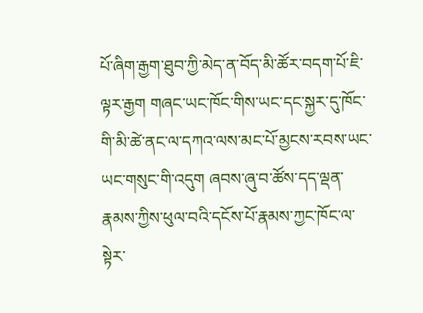པོ་ཞིག་རྒྱག་ཐུབ་ཀྱི་མེད་ན་བོད་མི་ཚོར་བདག་པོ་ཇི་ལྟར་རྒྱག གཞང་ཡང་ཁོང་གིས་ཡང་དང་སྐྱར་དུ་ཁོང་གི་མི་ཚེ་ནང་ལ་དཀའ་ལས་མང་པོ་མྱངས་རབས་ཡང་ཡང་གསུང་གི་འདུག ཞབས་ཞུ་བ་ཚོས་དད་ལྡན་རྣམས་ཀྱིས་ཕུལ་བའི་དངོས་པོ་རྣམས་ཀྱང་ཁོང་ལ་སྟེར་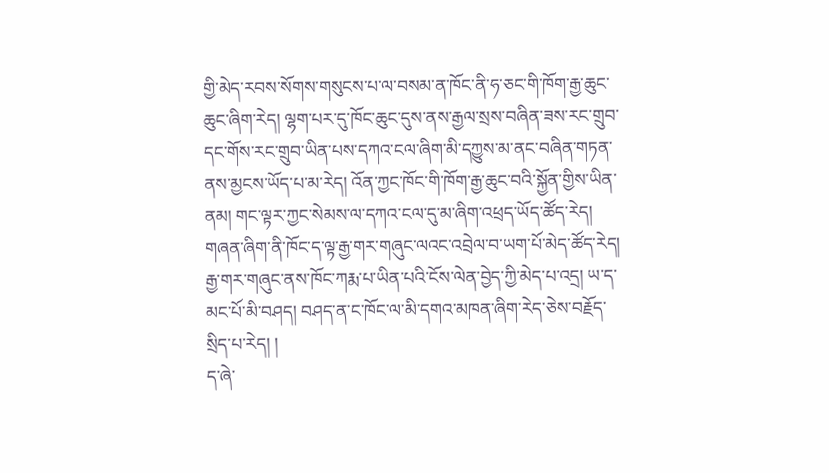གྱི་མེད་རབས་སོགས་གསུངས་པ་ལ་བསམ་ན་ཁོང་ནི་ཧ་ཅང་གི་ཁོག་རྒྱ་ཆུང་ཆུང་ཞིག་རེད། ལྷག་པར་དུ་ཁོང་ཆུང་དུས་ནས་རྒྱལ་སྲས་བཞིན་ཟས་རང་གྲུབ་དང་གོས་རང་གྲུབ་ཡིན་པས་དཀའ་ངལ་ཞིག་མི་དཀྱུས་མ་ནང་བཞིན་གཏན་ནས་མྱངས་ཡོད་པ་མ་རེད། འོན་ཀྱང་ཁོང་གི་ཁོག་རྒྱ་ཆུང་བའི་སྐྱོན་གྱིས་ཡིན་ནམ། གང་ལྟར་ཀྱང་སེམས་ལ་དཀའ་ངལ་དུ་མ་ཞིག་འཕྲད་ཡོད་ཚོད་རེད། གཞན་ཞིག་ནི་ཁོང་ད་ལྟ་རྒྱ་གར་གཞུང་ལའང་འབྲེལ་བ་ཡག་པོ་མེད་ཚོད་རེད། རྒྱ་གར་གཞུང་ནས་ཁོང་ཀརྨ་པ་ཡིན་པའི་ངོས་ལེན་བྱེད་ཀྱི་མེད་པ་འདྲ། ཡ་ད་མང་པོ་མི་བཤད། བཤད་ན་ང་ཁོང་ལ་མི་དགའ་མཁན་ཞིག་རེད་ཅེས་བརྗོད་སྲིད་པ་རེད། །
ད་ཞེ་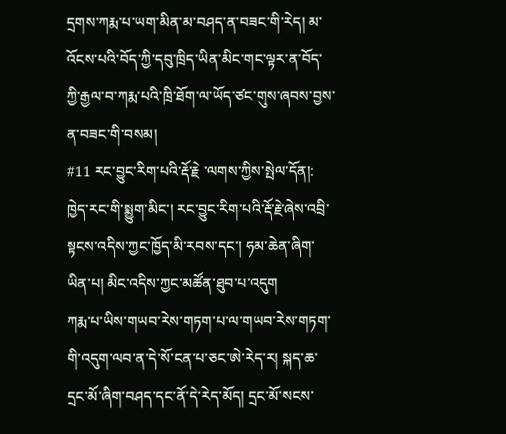དྲགས་ཀརྨ་པ་ཡག་མིན་མ་བཤད་ན་བཟང་གི་རེད། མ་འོངས་པའི་བོད་ཀྱི་དབུ་ཁྲིད་ཡིན་མིང་གང་ལྟར་ན་བོད་ཀྱི་རྒྱལ་བ་ཀརྨ་པའི་ཁྲི་ཐོག་ལ་ཡོད་ཙང་གུས་ཞབས་བྱས་ན་བཟང་གི་བསམ།
#11 རང་བྱུང་རིག་པའི་རྡོ་རྗེ ་ལགས་ཀྱིས་སྤེལ་དོན།:
ཁྱེད་རང་གི་སྨྱུག་མིང་། རང་བྱུང་རིག་པའི་རྡོ་རྗེ་ཞེས་འབྲི་སྟངས་འདིས་ཀྱང་ཁྱོད་མི་རབས་དང་། ཧམ་ཆེན་ཞིག་ཡིན་པ། མིང་འདིས་ཀྱང་མཚོན་ཐུབ་པ་འདུག
ཀརྨ་པ་ཡིས་གཡབ་རེས་གཏག་པ་ལ་གཡབ་རེས་གཏག་གི་འདུག་ལབ་ན་དེ་སོ་ངན་པ་ཅང་ཨེ་རེད་ར། སྐད་ཆ་དྲང་མོ་ཞིག་བཤད་དང་ནོ་དེ་རེད་མོད། དྲང་མོ་སངས་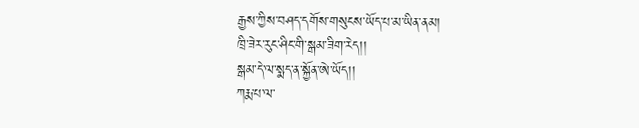རྒྱས་ཀྱིས་བཤད་དགོས་གསུངས་ཡོད་པ་མ་ཡིན་ནམ།
ཁྲི་ཟེར་རུང་ཤིང་གི་སྒམ་ཟིག་རེད།།
སྒམ་དེ་ལ་སྨད་ན་སྐྱོན་ཨེ་ཡོད།།
ཀརྨ་པ་ལ་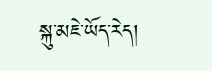སྐུ་མཇེ་ཡོད་རེད།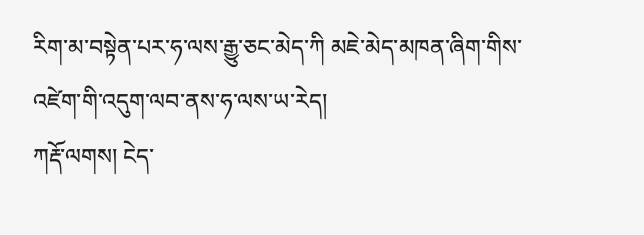རིག་མ་བསྟེན་པར་ཧ་ལས་རྒྱུ་ཅང་མེད་ཀི མཇེ་མེད་མཁན་ཞིག་གིས་འཛེག་གི་འདུག་ལབ་ནས་ཧ་ལས་ཡ་རེད།
ཀརྡོ་ལགས། ངེད་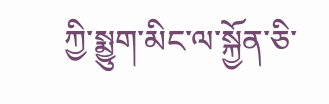ཀྱི་སྨྱུག་མིང་ལ་སྐྱོན་ཅི་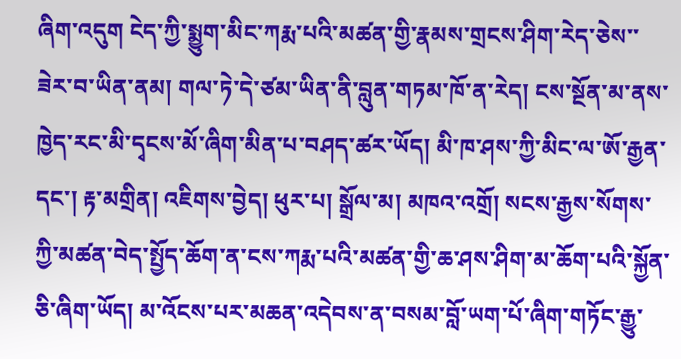ཞིག་འདུག ངེད་ཀྱི་སྨྱུག་མིང་ཀརྨ་པའི་མཚན་གྱི་རྣམས་གྲངས་ཤིག་རེད་ཅེས་་ཟེར་བ་ཡིན་ནམ། གལ་ཏེ་དེ་ཙམ་ཡིན་ནི་བླུན་གཏམ་ཁོ་ན་རེད། ངས་སྔོན་མ་ནས་ཁྱེད་རང་མི་དྭངས་མོ་ཞིག་མིན་པ་བཤད་ཚར་ཡོད། མི་ཁ་ཤས་ཀྱི་མིང་ལ་ཨོ་རྒྱན་དང་། རྟ་མགྲིན། འཇིགས་བྱེད། ཕུར་པ། སྒྲོལ་མ། མཁའ་འགྲོ། སངས་རྒྱས་སོགས་ཀྱི་མཚན་བེད་སྤྱོད་ཆོག་ན་ངས་ཀརྨ་པའི་མཚན་གྱི་ཆ་ཤས་ཤིག་མ་ཆོག་པའི་སྐྱོན་ཅི་ཞིག་ཡོད། མ་འོངས་པར་མཆན་འདེབས་ན་བསམ་བློ་ཡག་པོ་ཞིག་གཏོང་རྒྱུ་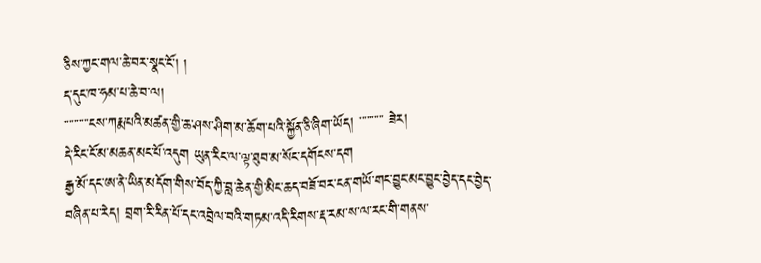ཅིས་ཀྱང་གལ་ཆེ་བར་སྣང་ངོ་། །
ད་དུང་ཁ་ཧམ་པ་ཆེ་བ་ལ།
་་་་་་་་་་ངས་ཀརྨ་པའི་མཚན་གྱི་ཆ་ཤས་ཤིག་མ་ཆོག་པའི་སྐྱོན་ཅི་ཞིག་ཡོད། ་་་་་་་་་་ ཟེར།
དེ་རིང་ངོ་མ་མཆན་མང་པོ་འདུག ཡུན་རིང་ལ་ལྟ་ཐུབ་མ་སོང་དགོངས་དག
རྒྱ་མོ་དང་ཨ་ནེ་ཡིན་མདོག་གིས་བོད་ཀྱི་བླ་ཆེན་གྱི་མིང་ཆད་བཟོ་བར་ངན་གཡོ་གང་བྱུང་མང་བྱུང་བྱེད་དང་བྱེད་བཞིན་པ་རེད། བྲག་རི་རིན་པོ་དང་འབྲེལ་བའི་གཏམ་འདི་རིགས་རྡ་རམ་ས་ལ་རང་གི་གནས་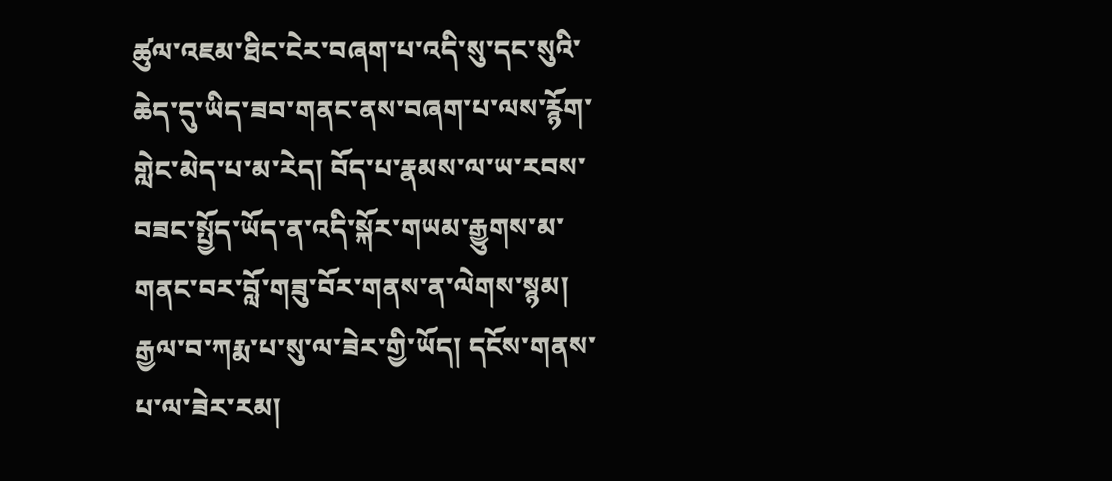ཚུལ་འཇམ་ཐིང་ངེར་བཞག་པ་འདི་སུ་དང་སུའི་ཆེད་དུ་ཡིད་ཟབ་གནང་ནས་བཞག་པ་ལས་རྙོག་གླེང་མེད་པ་མ་རེད། བོད་པ་རྣམས་ལ་ཡ་རབས་བཟང་སྤྱོད་ཡོད་ན་འདི་སྐོར་གཡམ་རྒྱུགས་མ་གནང་བར་བློ་གཟུ་བོར་གནས་ན་ལེགས་སྙམ།
རྒྱལ་བ་ཀརྨ་པ་སུ་ལ་ཟེར་གྱི་ཡོད། དངོས་གནས་པ་ལ་ཟེར་རམ།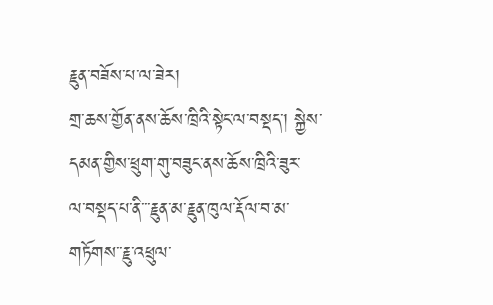རྗུན་བཟོས་པ་ལ་ཟེར།
གྲ་ཆས་གྱོན་ནས་ཆོས་ཁྲིའི་སྟེང་ལ་བསྡད་། སྐྱེས་དམན་གྱིས་ཕྲུག་གུ་བཟུང་ནས་ཆོས་ཁྲིའི་ཟུར་
ལ་བསྡད་པ་ནི་་་རྗུན་མ་རྗུན་ཁུལ་རྡོལ་བ་མ་གཏོགས་་རྗུ་འཕྲུལ་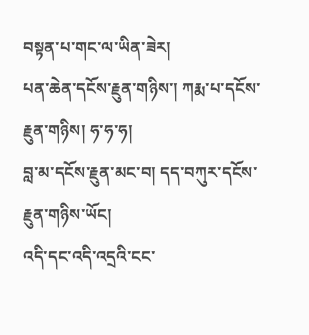བསྟན་པ་གང་ལ་ཡིན་ཟེར།
པན་ཆེན་དངོས་རྗུན་གཉིས་། ཀརྨ་པ་དངོས་རྗུན་གཉིས། ཧ་ཧ་ཧ།
བླ་མ་དངོས་རྗུན་མང་བ། དད་བཀུར་དངོས་རྗུན་གཉིས་ཡོང།
འདི་དང་འདི་འདྲའི་ངང་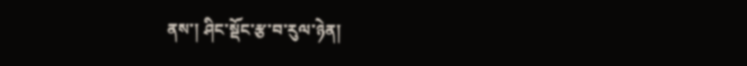ནས་། ཤིང་སྡོང་རྩ་བ་རུལ་ཉེན།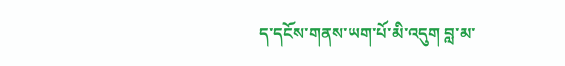ད་དངོས་གནས་ཡག་པོ་མི་འདུག བླ་མ་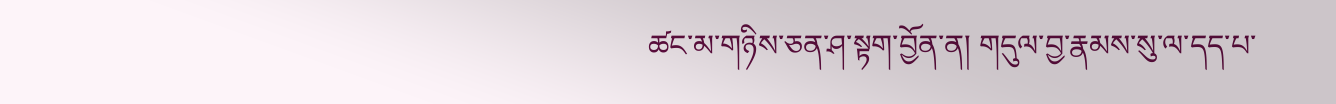ཚང་མ་གཉིས་ཅན་ཤ་སྟག་བྱོན་ན། གདུལ་བྱ་རྣམས་སུ་ལ་དད་པ་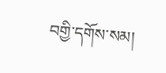བགྱི་དགོས་སམ།